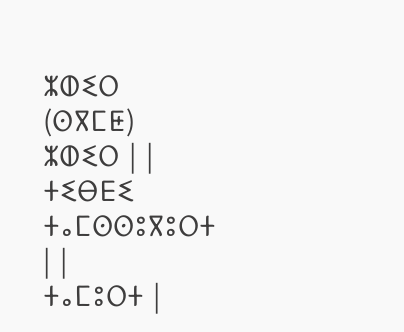ⵣⵀⵉⵔ (ⵙⴳⵎⵟ)
ⵣⵀⵉⵔ | |
ⵜⵉⴱⴹⵉ ⵜⴰⵎⵙⵙⵓⴳⵓⵔⵜ | |
ⵜⴰⵎⵓⵔⵜ |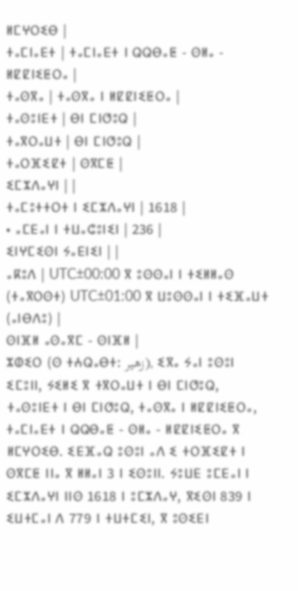ⵍⵎⵖⵔⵉⴱ |
ⵜⴰⵎⵏⴰⴹⵜ | ⵜⴰⵎⵏⴰⴹⵜ ⵏ ⵕⵕⴱⴰⵟ - ⵙⵍⴰ - ⵍⵇⵇⵏⵉⵟⵔⴰ |
ⵜⴰⵙⴳⴰ | ⵜⴰⵙⴳⴰ ⵏ ⵍⵇⵇⵏⵉⵟⵔⴰ |
ⵜⴰⵙⵓⵏⴹⵜ | ⴱⵏ ⵎⵏⵚⵓⵕ |
ⵜⴰⴳⵔⴰⵡⵜ | ⴱⵏ ⵎⵏⵚⵓⵕ |
ⵜⴰⵔⴼⵉⵇⵜ | ⵙⴳⵎⵟ |
ⵉⵎⵣⴷⴰⵖⵏ | |
ⵜⴰⵎⵓⵜⵜⵔⵜ ⵏ ⵉⵎⵣⴷⴰⵖⵏ | 1618 |
• ⴰⵎⴹⴰⵏ ⵏ ⵜⵡⴰⵛⵓⵏⵉⵏ | 236 |
ⵉⵏⵖⵎⵉⵙⵏ ⵢⴰⴹⵏⵉⵏ | |
ⴰⴽⵓⴷ | UTC±00:00 ⴳ ⵓⵙⵙⴰⵏ ⵏ ⵜⵉⵍⵍⴰⵙ (ⵜⴰⴳⵔⵙⵜ) UTC±01:00 ⴳ ⵡⵓⵙⵙⴰⵏ ⵏ ⵜⵉⴼⴰⵡⵜ (ⴰⵏⴱⴷⵓ) |
ⵙⵏⴼⵍ ⴰⵙⴰⴳⵎ - ⵙⵏⴼⵍ |
ⵣⵀⵉⵔ (ⵙ ⵜⵄⵕⴰⴱⵜ: زهير), ⵉⴳⴰ ⵢⴰⵏ ⵓⵙⵓⵏ ⵉⵎⵓⵏⵏ, ⵢⵉⵍⵉ ⴳ ⵜⴳⵔⴰⵡⵜ ⵏ ⴱⵏ ⵎⵏⵚⵓⵕ, ⵜⴰⵙⵓⵏⴹⵜ ⵏ ⴱⵏ ⵎⵏⵚⵓⵕ, ⵜⴰⵙⴳⴰ ⵏ ⵍⵇⵇⵏⵉⵟⵔⴰ, ⵜⴰⵎⵏⴰⴹⵜ ⵏ ⵕⵕⴱⴰⵟ - ⵙⵍⴰ - ⵍⵇⵇⵏⵉⵟⵔⴰ ⴳ ⵍⵎⵖⵔⵉⴱ. ⵉⴹⴼⴰⵕ ⵓⵙⵓⵏ ⴰⴷ ⵉ ⵜⵔⴼⵉⵇⵜ ⵏ ⵙⴳⵎⵟ ⵏⵏⴰ ⴳ ⵍⵍⴰⵏ 3 ⵏ ⵉⵙⵓⵏⵏ. ⵢⵓⵡⴹ ⵓⵎⴹⴰⵏ ⵏ ⵉⵎⵣⴷⴰⵖⵏ ⵏⵏⵙ 1618 ⵏ ⵓⵎⵣⴷⴰⵖ, ⴳⵉⵙⵏ 839 ⵏ ⵉⵡⵜⵎⴰⵏ ⴷ 779 ⵏ ⵜⵡⵜⵎⵉⵏ, ⴳ ⵓⵙⵉⴹⵏ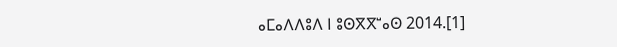ⴰⵎⴰⴷⴷⵓⴷ ⵏ ⵓⵙⴳⴳⵯⴰⵙ 2014.[1]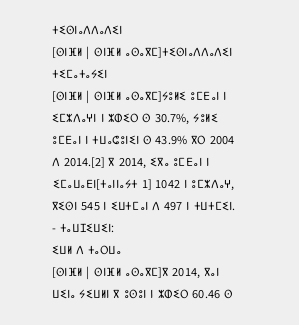ⵜⵉⵙⵏⴰⴷⴷⴰⴷⵉⵏ
[ⵙⵏⴼⵍ | ⵙⵏⴼⵍ ⴰⵙⴰⴳⵎ]ⵜⵉⵙⵏⴰⴷⴷⴰⴷⵉⵏ ⵜⵉⵎⴰⵜⴰⵢⵉⵏ
[ⵙⵏⴼⵍ | ⵙⵏⴼⵍ ⴰⵙⴰⴳⵎ]ⵢⵓⵍⵉ ⵓⵎⴹⴰⵏ ⵏ ⵉⵎⵣⴷⴰⵖⵏ ⵏ ⵣⵀⵉⵔ ⵙ 30.7%, ⵢⵓⵍⵉ ⵓⵎⴹⴰⵏ ⵏ ⵜⵡⴰⵛⵓⵏⵉⵏ ⵙ 43.9% ⴳⵔ 2004 ⴷ 2014.[2] ⴳ 2014, ⵉⴳⴰ ⵓⵎⴹⴰⵏ ⵏ ⵉⵎⴰⵡⴰⴹⵏ[ⵜⴰⵏⵏⴰⵢⵜ 1] 1042 ⵏ ⵓⵎⵣⴷⴰⵖ, ⴳⵉⵙⵏ 545 ⵏ ⵉⵡⵜⵎⴰⵏ ⴷ 497 ⵏ ⵜⵡⵜⵎⵉⵏ.
- ⵜⴰⵡⵊⵉⵡⵉⵏ:
ⵉⵡⵍ ⴷ ⵜⴰⵔⵡⴰ
[ⵙⵏⴼⵍ | ⵙⵏⴼⵍ ⴰⵙⴰⴳⵎ]ⴳ 2014, ⴳⴰⵏ ⵡⵉⵏⴰ ⵢⵉⵡⵍⵏ ⴳ ⵓⵙⵓⵏ ⵏ ⵣⵀⵉⵔ 60.46 ⵙ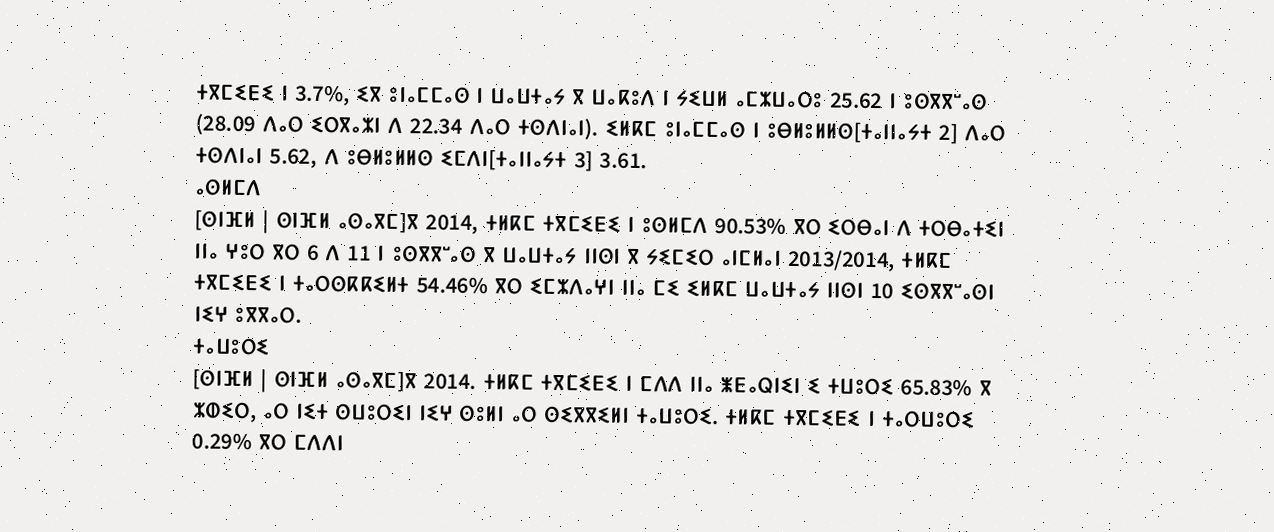ⵜⴳⵎⵉⴹⵉ ⵏ 3.7%, ⵉⴳ ⵓⵏⴰⵎⵎⴰⵙ ⵏ ⵡⴰⵡⵜⴰⵢ ⴳ ⵡⴰⴽⵓⴷ ⵏ ⵢⵉⵡⵍ ⴰⵎⵣⵡⴰⵔⵓ 25.62 ⵏ ⵓⵙⴳⴳⵯⴰⵙ (28.09 ⴷⴰⵔ ⵉⵔⴳⴰⵣⵏ ⴷ 22.34 ⴷⴰⵔ ⵜⵙⴷⵏⴰⵏ). ⵉⵍⴽⵎ ⵓⵏⴰⵎⵎⴰⵙ ⵏ ⵓⴱⵍⵓⵍⵍⵙ[ⵜⴰⵏⵏⴰⵢⵜ 2] ⴷⴰⵔ ⵜⵙⴷⵏⴰⵏ 5.62, ⴷ ⵓⴱⵍⵓⵍⵍⵙ ⵉⵎⴷⵏ[ⵜⴰⵏⵏⴰⵢⵜ 3] 3.61.
ⴰⵙⵍⵎⴷ
[ⵙⵏⴼⵍ | ⵙⵏⴼⵍ ⴰⵙⴰⴳⵎ]ⴳ 2014, ⵜⵍⴽⵎ ⵜⴳⵎⵉⴹⵉ ⵏ ⵓⵙⵍⵎⴷ 90.53% ⴳⵔ ⵉⵔⴱⴰⵏ ⴷ ⵜⵔⴱⴰⵜⵉⵏ ⵏⵏⴰ ⵖⵓⵔ ⴳⵔ 6 ⴷ 11 ⵏ ⵓⵙⴳⴳⵯⴰⵙ ⴳ ⵡⴰⵡⵜⴰⵢ ⵏⵏⵙⵏ ⴳ ⵢⵉⵎⵉⵔ ⴰⵏⵎⵍⴰⵏ 2013/2014, ⵜⵍⴽⵎ ⵜⴳⵎⵉⴹⵉ ⵏ ⵜⴰⵔⵙⴽⴽⵉⵍⵜ 54.46% ⴳⵔ ⵉⵎⵣⴷⴰⵖⵏ ⵏⵏⴰ ⵎⵉ ⵉⵍⴽⵎ ⵡⴰⵡⵜⴰⵢ ⵏⵏⵙⵏ 10 ⵉⵙⴳⴳⵯⴰⵙⵏ ⵏⵉⵖ ⵓⴳⴳⴰⵔ.
ⵜⴰⵡⵓⵔⵉ
[ⵙⵏⴼⵍ | ⵙⵏⴼⵍ ⴰⵙⴰⴳⵎ]ⴳ 2014. ⵜⵍⴽⵎ ⵜⴳⵎⵉⴹⵉ ⵏ ⵎⴷⴷ ⵏⵏⴰ ⵥⴹⴰⵕⵏⵉⵏ ⵉ ⵜⵡⵓⵔⵉ 65.83% ⴳ ⵣⵀⵉⵔ, ⴰⵔ ⵏⵉⵜ ⵙⵡⵓⵔⵉⵏ ⵏⵉⵖ ⵙⵓⵍⵏ ⴰⵔ ⵙⵉⴳⴳⵉⵍⵏ ⵜⴰⵡⵓⵔⵉ. ⵜⵍⴽⵎ ⵜⴳⵎⵉⴹⵉ ⵏ ⵜⴰⵔⵡⵓⵔⵉ 0.29% ⴳⵔ ⵎⴷⴷⵏ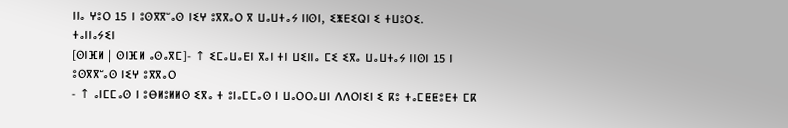ⵏⵏⴰ ⵖⵓⵔ 15 ⵏ ⵓⵙⴳⴳⵯⴰⵙ ⵏⵉⵖ ⵓⴳⴳⴰⵔ ⴳ ⵡⴰⵡⵜⴰⵢ ⵏⵏⵙⵏ, ⵉⵥⴹⵉⵕⵏ ⵉ ⵜⵡⵓⵔⵉ.
ⵜⴰⵏⵏⴰⵢⵉⵏ
[ⵙⵏⴼⵍ | ⵙⵏⴼⵍ ⴰⵙⴰⴳⵎ]- ↑ ⵉⵎⴰⵡⴰⴹⵏ ⴳⴰⵏ ⵜⵏ ⵡⵉⵏⵏⴰ ⵎⵉ ⵉⴳⴰ ⵡⴰⵡⵜⴰⵢ ⵏⵏⵙⵏ 15 ⵏ ⵓⵙⴳⴳⵯⴰⵙ ⵏⵉⵖ ⵓⴳⴳⴰⵔ
- ↑ ⴰⵏⵎⵎⴰⵙ ⵏ ⵓⴱⵍⵓⵍⵍⵙ ⵉⴳⴰ ⵜ ⵓⵏⴰⵎⵎⴰⵙ ⵏ ⵡⴰⵔⵔⴰⵡⵏ ⴷⴷⵔⵏⵉⵏ ⵉ ⴽⵓ ⵜⴰⵎⵟⵟⵓⴹⵜ ⵎⴽ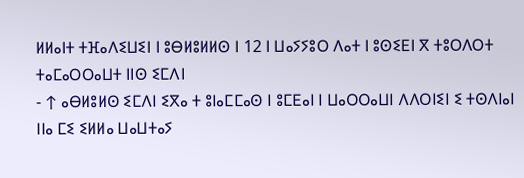ⵍⵍⴰⵏⵜ ⵜⴼⴰⴷⵉⵡⵉⵏ ⵏ ⵓⴱⵍⵓⵍⵍⵙ ⵏ 12 ⵏ ⵡⴰⵢⵢⵓⵔ ⴷⴰⵜ ⵏ ⵓⵙⵉⴹⵏ ⴳ ⵜⵓⵔⴷⵔⵜ ⵜⴰⵎⴰⵔⵔⴰⵡⵜ ⵏⵏⵙ ⵉⵎⴷⵏ
- ↑ ⴰⴱⵍⵓⵍⵙ ⵉⵎⴷⵏ ⵉⴳⴰ ⵜ ⵓⵏⴰⵎⵎⴰⵙ ⵏ ⵓⵎⴹⴰⵏ ⵏ ⵡⴰⵔⵔⴰⵡⵏ ⴷⴷⵔⵏⵉⵏ ⵉ ⵜⵙⴷⵏⴰⵏ ⵏⵏⴰ ⵎⵉ ⵉⵍⵍⴰ ⵡⴰⵡⵜⴰⵢ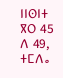ⵏⵏⵙⵏⵜ ⴳⵔ 45 ⴷ 49, ⵜⵎⴷⴰ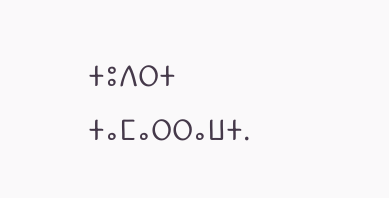ⵜⵓⴷⵔⵜ ⵜⴰⵎⴰⵔⵔⴰⵡⵜ.